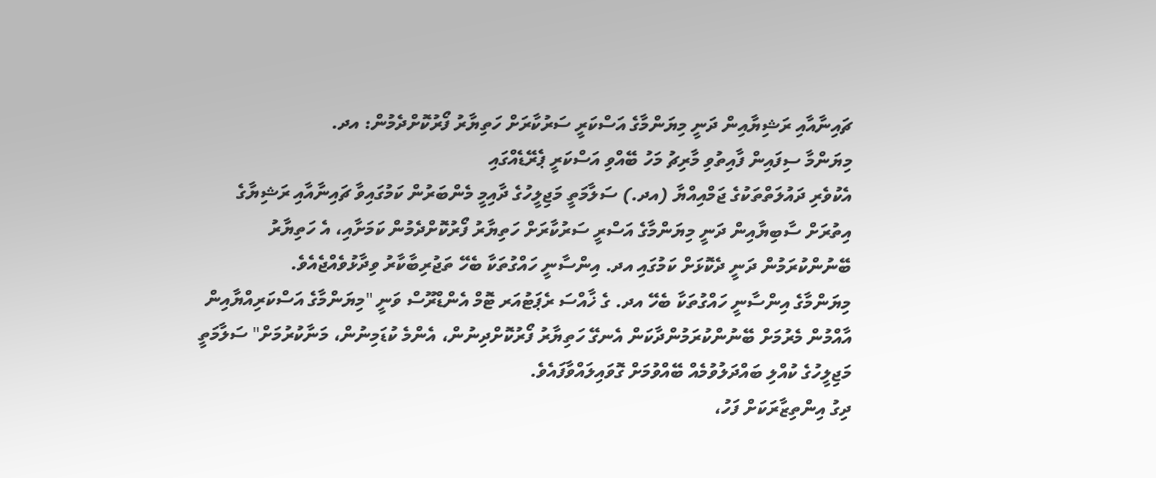ޗައިނާއާއި ރަޝިޔާއިން ދަނީ މިޔަންމާގެ އަސްކަރީ ސަރުކާރަށް ހަތިޔާރު ފޯރުކޮށްދެމުން: އދ.
މިޔަންމާ ސިފައިން ފާއިތުވި މާރިޗު މަހު ބޭއްވި އަސްކަރީ ޕެރޭޑެއްގައި
އެކުވެރި ދައުލަތްތަކުގެ ޖަމްއިއްޔާ (އދ.) ސަލާމަތީ މަޖިލީހުގެ ދާއިމީ މެންބަރުން ކަމުގައިވާ ޗައިނާއާއި ރަޝިޔާގެ އިތުރަށް ސާބިޔާއިން ދަނީ މިޔަންމާގެ އަސްރީ ސަރުކާރަށް ހަތިޔާރު ފޯރުކޮށްދެމުން ކަމަށާއި، އެ ހަތިޔާރު ބޭނުންކުރަމުން ދަނީ ދެކޮޅަށް ކަމުގައި އދ. އިންސާނީ ހައްގުތަކާ ބެހޭ ތަޖުރިބާކާރު ވިދާޅުވެއްޖެއެވެ.
މިޔަންމާގެ އިންސާނީ ހައްގުތަކާ ބެހޭ އދ. ގެ ޚާއްސަ ރެޕަޓުއަރ ޓޮމް އެންޑްރޫސް ވަނީ "މިޔަންމާގެ އަސްކަރިއްޔާއިން އާއްމުން މެރުމަށް ބޭނުންކުރަމުންދާކަން އެނގޭ ހަތިޔާރު ފޯރުކޮށްދިނުން، އެންމެ ކުޑަމިނުން، މަނާކުރުމަށް" ސަލާމަތީ މަޖިލީހުގެ ކުއްލި ބައްދަލުވުމެއް ބޭއްވުމަށް ގޮވައިލައްވާފައެވެ.
ދިގު އިންތިޒާރަކަށް ފަހު،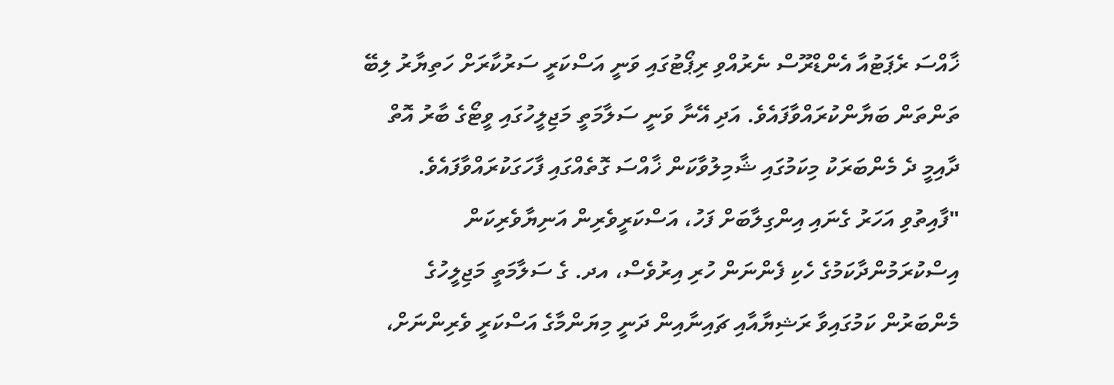ޚާއްސަ ރެޕަޓުއާ އެންޑްރޫސް ނެރުއްވި ރިޕޯޓުގައި ވަނީ އަސްކަރީ ސަރުކާރަށް ހަތިޔާރު ލިބޭ ތަންތަން ބަޔާންކުރައްވާފައެވެ. އަދި އޭނާ ވަނީ ސަލާމަތީ މަޖިލީހުގައި ވީޓޯގެ ބާރު އޮތް ދާއިމީ ދެ މެންބަރަކު މިކަމުގައި ޝާމިލުވާކަން ޚާއްސަ ގޮތެއްގައި ފާހަގަކުރައްވާފައެވެ.
"ފާއިތުވި އަހަރު ގެނައި އިންގިލާބަށް ފަހު، އަސްކަރީވެރިން އަނިޔާވެރިކަން އިސްކުރަމުންދާކަމުގެ ހެކި ފެންނަން ހުރި އިރުވެސް، އދ. ގެ ސަލާމަތީ މަޖިލީހުގެ މެންބަރުން ކަމުގައިވާ ރަޝިޔާއާއި ޗައިނާއިން ދަނީ މިޔަންމާގެ އަސްކަރީ ވެރިންނަށް،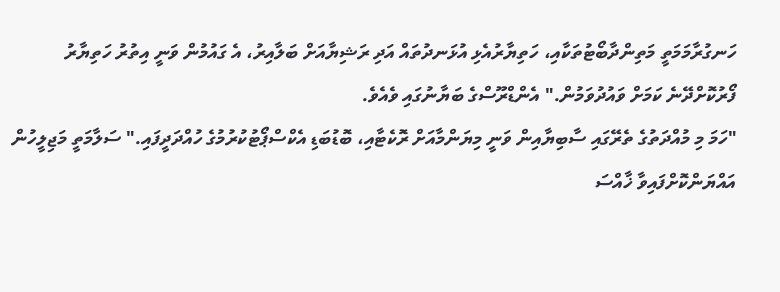ހަނގުރާމަމަތީ މަތިންދާބޯޓުތަކާއި، ހަތިޔާރުއެޅި އުޅަނދުތައް އަދި ރަޝިޔާއަށް ބަލާއިރު، އެ ގައުމުން ވަނީ އިތުރު ހަތިޔާރު ފޯރުކޮށްދޭނެ ކަމަށް ވައުދުވަމުން." އެންޑްރޫސްގެ ބަޔާނުގައި ވެއެވެ.
"ހަމަ މި މުއްދަތުގެ ތެރޭގައި ސާބިޔާއިން ވަނީ މިޔަންމާއަށް ރޮކެޓާއި، ބޮޑުބަޑި އެކްސްޕޯޓުކުރުމުގެ ހުއްދަދީފައި." ސަލާމަތީ މަޖިލީހުން އައްޔަންކޮށްފައިވާ ޚާއްސަ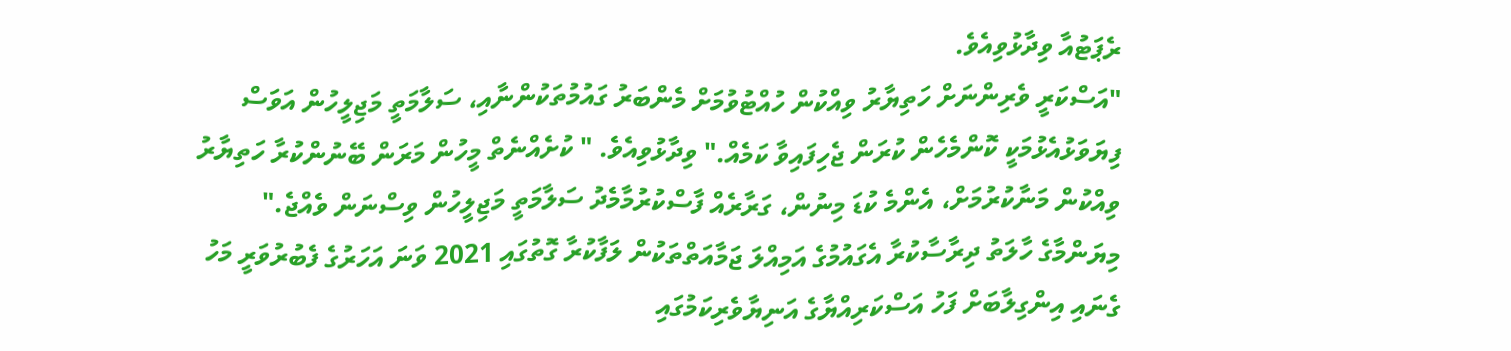ރެޕަޓުއާ ވިދާޅުވިއެވެ.
"އަސްކަރީ ވެރިންނަށް ހަތިޔާރު ވިއްކުން ހުއްޓުވުމަށް މެންބަރު ގައުމުތަކުންނާއި، ސަލާމަތީ މަޖިލީހުން އަވަސް ފިޔަވަޅުއެޅުމަކީ ކޮންމެހެން ކުރަން ޖެހިފައިވާ ކަމެއް." ވިދާޅުވިއެވެ. " ކުށެއްނެތް މީހުން މަރަން ބޭނުންކުރާ ހަތިޔާރު ވިއްކުން މަނާކުރުމަށް، އެންމެ ކުޑަ މިނުން، ގަރާރެއް ފާސްކުރުމާމެދު ސަލާމަތީ މަޖިލީހުން ވިސްނަން ވެއްޖެ."
މިޔަންމާގެ ހާލަތު ދިރާސާކުރާ އެގައުމުގެ އަމިއްލަ ޖަމާއަތްތަކުން ލަފާކުރާ ގޮތުގައި 2021 ވަނަ އަހަރުގެ ފެބުރުވަރީ މަހު ގެނައި އިންގިލާބަށް ފަހު އަސްކަރިއްޔާގެ އަނިޔާވެރިކަމުގައި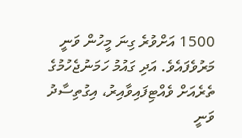1500 އަށްވުރެ ގިނަ މީހުން ވަނީ މަރުވެފައެވެ. އަދި ގައުމު ހަމަނުޖެހުމުގެ ތެރެއަށް ވެއްޓިފައިވާއިރު، އިގުތިސާދު ވަނީ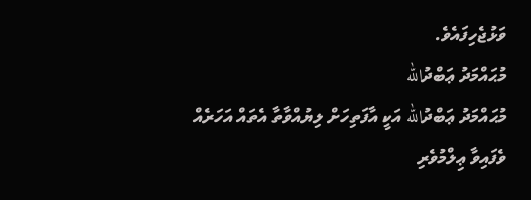ވަޅުޖެހިފައެވެ.
މުޙައްމަދު ޢަބްދުالله
މުޙައްމަދު ޢަބްދުالله އަކީ އާފަތިހަށް ލިޔުއްވާތާ އެތައް އަހަރެއް ވެފައިވާ ޢިލްމުވެރި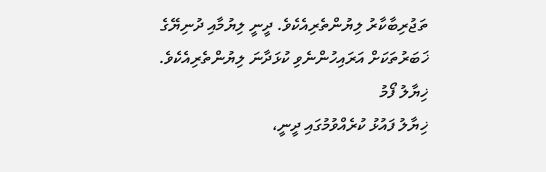ތަޖުރިބާކާރު ލިޔުންތެރިއެކެވެ. ދީނީ ލިޔުމާއި ދުނިޔޭގެ ޚަބަރުތަކަށް އަރައިހުންނެވި ކުޅަދާނަ ލިޔުންތެރިއެކެވެ.
ޚިޔާލު ފޯމު
ޚިޔާލު ފައުޅު ކުރެއްވުމުގައި ދީނީ،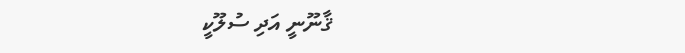ޤާނޫނީ އަދި ސުލޫކީ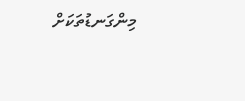މިންގަނޑުތަކަށް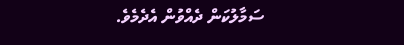ސަމާލުކަން ދެއްވުން އެދެމެވެ.